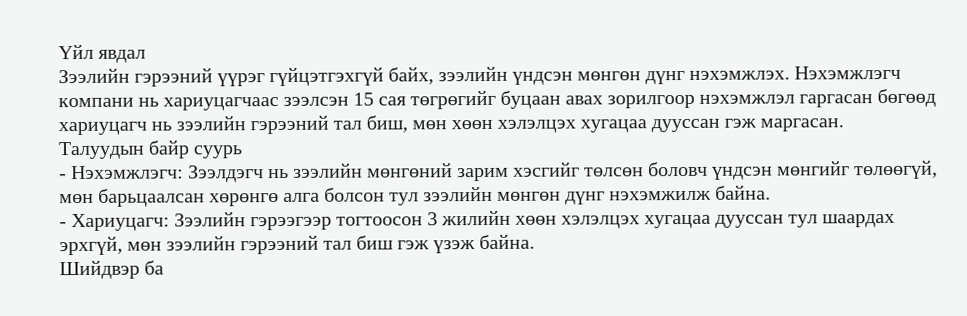Үйл явдал
Зээлийн гэрээний үүрэг гүйцэтгэхгүй байх, зээлийн үндсэн мөнгөн дүнг нэхэмжлэх. Нэхэмжлэгч компани нь хариуцагчаас зээлсэн 15 сая төгрөгийг буцаан авах зорилгоор нэхэмжлэл гаргасан бөгөөд хариуцагч нь зээлийн гэрээний тал биш, мөн хөөн хэлэлцэх хугацаа дууссан гэж маргасан.
Талуудын байр суурь
- Нэхэмжлэгч: Зээлдэгч нь зээлийн мөнгөний зарим хэсгийг төлсөн боловч үндсэн мөнгийг төлөөгүй, мөн барьцаалсан хөрөнгө алга болсон тул зээлийн мөнгөн дүнг нэхэмжилж байна.
- Хариуцагч: Зээлийн гэрээгээр тогтоосон 3 жилийн хөөн хэлэлцэх хугацаа дууссан тул шаардах эрхгүй, мөн зээлийн гэрээний тал биш гэж үзэж байна.
Шийдвэр ба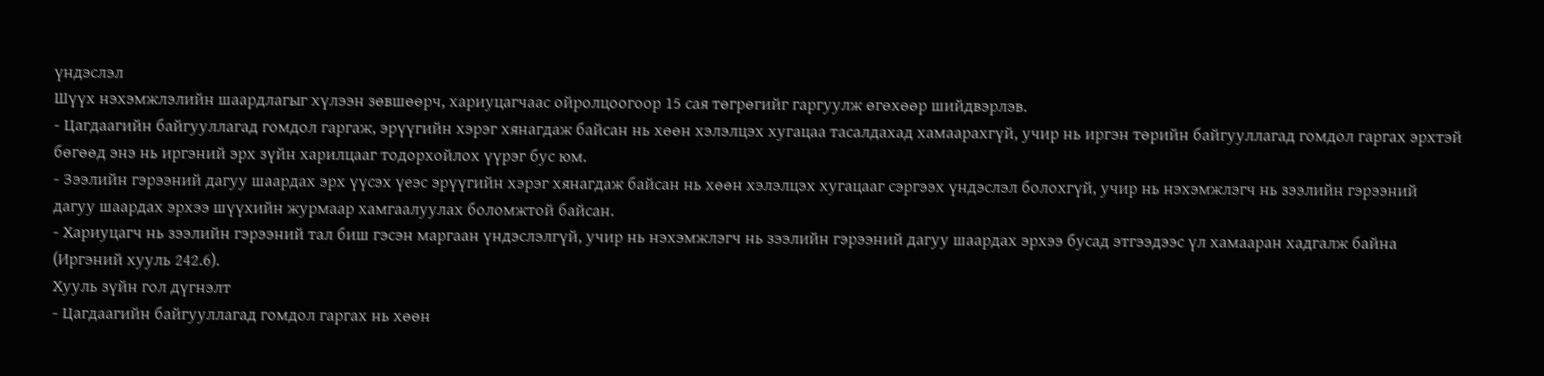үндэслэл
Шүүх нэхэмжлэлийн шаардлагыг хүлээн зөвшөөрч, хариуцагчаас ойролцоогоор 15 сая төгрөгийг гаргуулж өгөхөөр шийдвэрлэв.
- Цагдаагийн байгууллагад гомдол гаргаж, эрүүгийн хэрэг хянагдаж байсан нь хөөн хэлэлцэх хугацаа тасалдахад хамаарахгүй, учир нь иргэн төрийн байгууллагад гомдол гаргах эрхтэй бөгөөд энэ нь иргэний эрх зүйн харилцааг тодорхойлох үүрэг бус юм.
- Зээлийн гэрээний дагуу шаардах эрх үүсэх үеэс эрүүгийн хэрэг хянагдаж байсан нь хөөн хэлэлцэх хугацааг сэргээх үндэслэл болохгүй, учир нь нэхэмжлэгч нь зээлийн гэрээний дагуу шаардах эрхээ шүүхийн журмаар хамгаалуулах боломжтой байсан.
- Хариуцагч нь зээлийн гэрээний тал биш гэсэн маргаан үндэслэлгүй, учир нь нэхэмжлэгч нь зээлийн гэрээний дагуу шаардах эрхээ бусад этгээдээс үл хамааран хадгалж байна (Иргэний хууль 242.6).
Хууль зүйн гол дүгнэлт
- Цагдаагийн байгууллагад гомдол гаргах нь хөөн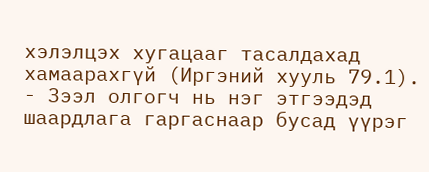хэлэлцэх хугацааг тасалдахад хамаарахгүй (Иргэний хууль 79.1).
- Зээл олгогч нь нэг этгээдэд шаардлага гаргаснаар бусад үүрэг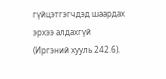гүйцэтгэгчдэд шаардах эрхээ алдахгүй (Иргэний хууль 242.6).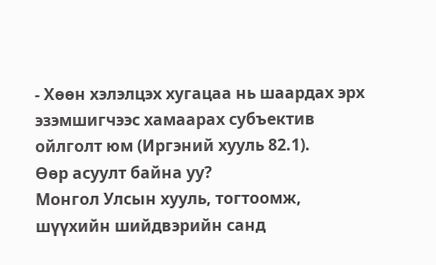- Хөөн хэлэлцэх хугацаа нь шаардах эрх эзэмшигчээс хамаарах субъектив ойлголт юм (Иргэний хууль 82.1).
Өөр асуулт байна уу?
Монгол Улсын хууль, тогтоомж, шүүхийн шийдвэрийн санд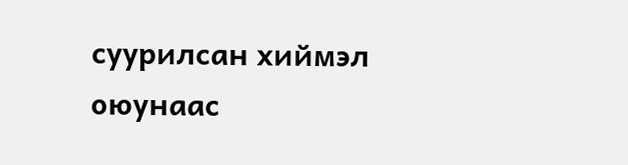суурилсан хиймэл оюунаас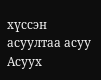хүссэн асуултаа асуу
Асуух